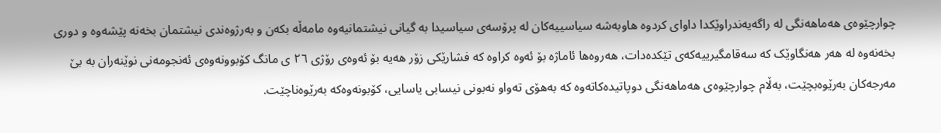چوارچێوەی ھەماھەنگی لە راگەیەندراوێکدا داوای کردوە ھاوبەشە سیاسییەکان لە پرۆسەی سیاسیدا بە گیانی نیشتمانیەوە مامەڵە بکەن و بەرژوەندی نیشتمان بخەنە پێشەوە و دوری بخەنەوە لە ھەر ھەنگاوێک کە سەقامگیرییەکەی تێکدەدات، ھەروەھا ئاماژە بۆ ئەوە کراوە کە فشارێکی زۆر ھەیە بۆ ئەوەی رۆژی ٢٦ ی مانگ کۆبوونەوەی ئەنجومەنی نوێنەران بە بێ مەرجەکان بەرێوەبچێت، بەڵام چوارچێوەی ھەماھەنگی دوپاتیدەکاتەوە کە بەھۆی تەواو نەبونی نیسابی یاسایی، کۆبونەوەکە بەرێوەناچێت.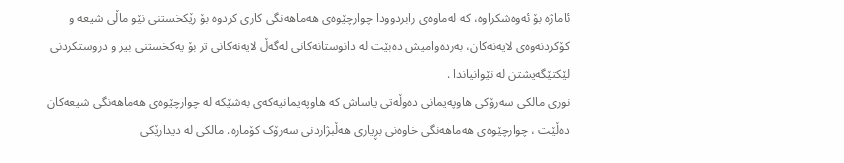ئاماژە بۆ ئەوەشکراوە، کە لەماوەی رابردوودا چوارچێوەی ھەماھەنگی کاری کردوە بۆ رێکخستنی نێو ماڵی شیعە و کۆکردنەوەی لایەنەکان، بەردەوامیش دەبێت لە دانوستانەکانی لەگەڵ لایەنەکانی تر بۆ یەکخستنی بیر و دروستکردنی لێکتێگەیشتن لە نێوانیاندا .
نوری مالکی سەرۆکی ھاوپەیمانی دەوڵەتی یاساش کە ھاوپەیمانیەکەی بەشێکە لە چوارچێوەی ھەماھەنگی شیعەکان دەڵێت ، چوارچێوەی ھەماھەنگی خاوەنی بڕیاری ھەڵبژاردنی سەرۆک کۆمارە. مالکی لە دیدارێکی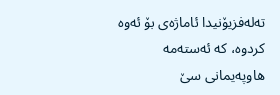تەلەفزیۆنیدا ئاماژەی بۆ ئەوە کردوە، کە ئەستەمە ھاوپەیمانی سێ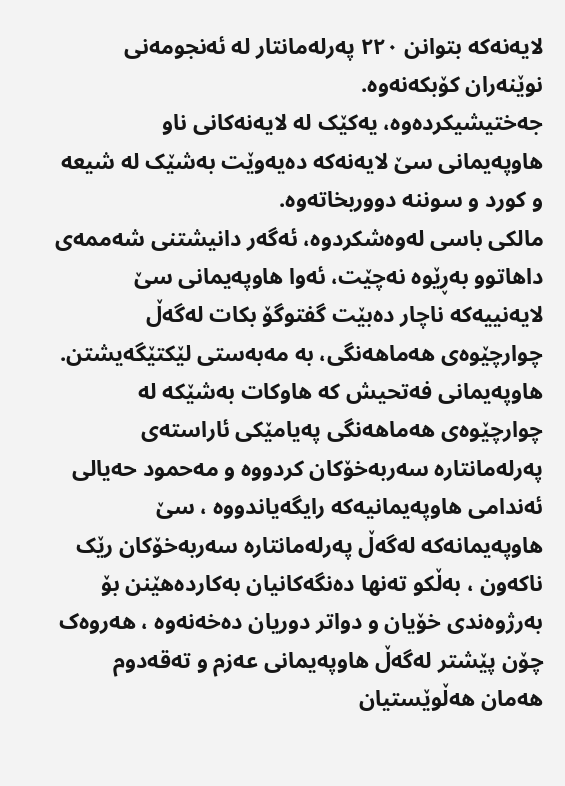لایەنەکە بتوانن ٢٢٠ پەرلەمانتار لە ئەنجومەنی نوێنەران کۆبکەنەوە.
جەختیشیکردەوە، یەکێک لە لایەنەکانی ناو ھاوپەیمانی سێ لایەنەکە دەیەوێت بەشێک لە شیعە و کورد و سوننە دووربخاتەوە.
مالکی باسی لەوەشکردوە، ئەگەر دانیشتنی شەممەی داھاتوو بەڕێوە نەچێت، ئەوا ھاوپەیمانی سێ لایەنییەکە ناچار دەبێت گفتوگۆ بکات لەگەڵ چوارچێوەی ھەماھەنگی، بە مەبەستی لێکتێگەیشتن.
ھاوپەیمانی فەتحیش کە ھاوکات بەشێکە لە چوارچێوەی ھەماھەنگی پەیامێکی ئاراستەی پەرلەمانتارە سەربەخۆکان کردووە و مەحمود حەیالی ئەندامی ھاوپەیمانیەکە رایگەیاندووە ، سێ ھاوپەیمانەکە لەگەڵ پەرلەمانتارە سەربەخۆکان رێک ناکەون ، بەڵکو تەنھا دەنگەکانیان بەکاردەھێنن بۆ بەرژوەندی خۆیان و دواتر دوریان دەخەنەوە ، ھەروەک چۆن پێشتر لەگەڵ ھاوپەیمانی عەزم و تەقەدوم ھەمان ھەڵوێستیان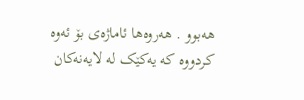ھەبوو . ھەروەھا ئاماژەی بۆ ئەوە کردووە کە یەکێک لە لایەنەکان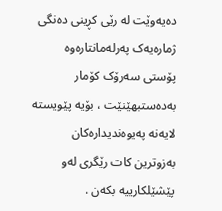دەیەوێت لە رێی کڕینی دەنگی ژمارەیەک پەرلەمانتارەوە پۆستی سەرۆک کۆمار بەدەستبھێنێت ، بۆیە پێویستە لایەنە پەیوەندیدارەکان بەزوترین کات رێگری لەو پێشێلکارییە بکەن .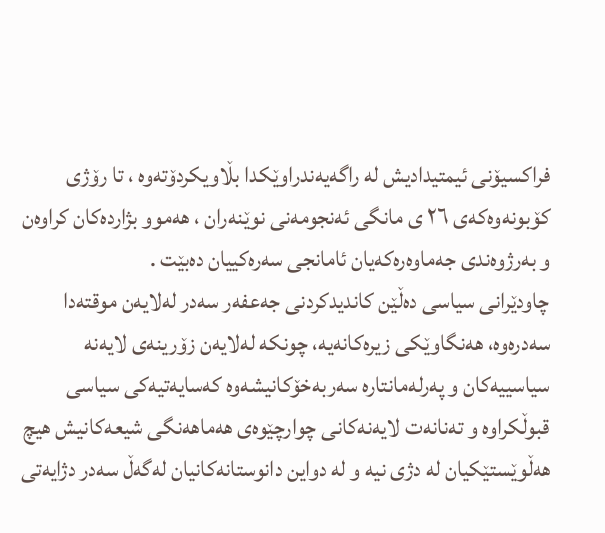فراکسیۆنی ئیمتیدادیش لە راگەیەندراوێکدا بڵاویکردۆتەوە ، تا رۆژی کۆبونەوەکەی ٢٦ ی مانگی ئەنجومەنی نوێنەران ، ھەموو بژاردەکان کراوەن و بەرژوەندی جەماوەرەکەیان ئامانجی سەرەکییان دەبێت .
چاودێرانی سیاسی دەڵێن کاندیدکردنی جەعفەر سەدر لەلایەن موقتەدا سەدرەوە، ھەنگاوێکی زیرەکانەیە، چونکە لەلایەن زۆرینەی لایەنە سیاسییەکان و پەرلەمانتارە سەربەخۆکانیشەوە کەسایەتیەکی سیاسی قبوڵکراوە و تەنانەت لایەنەکانی چوارچێوەی ھەماھەنگی شیعەکانیش ھیچ ھەڵوێستێکیان لە دژی نیە و لە دواین دانوستانەکانیان لەگەڵ سەدر دژایەتی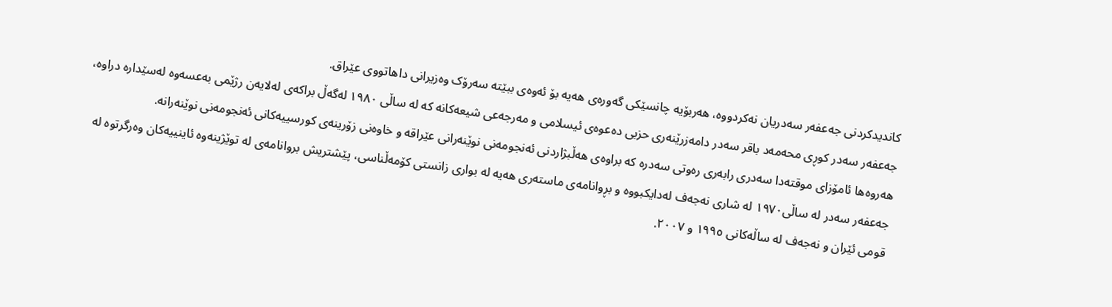کاندیدکردنی جەعفەر سەدریان نەکردووە، ھەربۆیە چانسێکی گەورەی ھەیە بۆ ئەوەی ببێتە سەرۆک وەزیرانی داھاتووی عێراق.
جەعفەر سەدر کوڕی محەمەد باقر سەدر دامەزرێنەری حزبی دەعوەی ئیسلامی و مەرجەعی شیعەکانە کە لە ساڵی ١٩٨٠ لەگەڵ براکەی لەلایەن رژێمی بەعسەوە لەسێدارە دراوە، ھەروەھا ئامۆزای موقتەدا سەدری رابەری رەوتی سەدرە کە براوەی ھەڵبژاردنی ئەنجومەنی نوێنەرانی عێراقە و خاوەنی زۆرینەی کورسییەکانی ئەنجومەنی نوێنەرانە.
جەعفەر سەدر لە ساڵی١٩٧٠ لە شاری نەجەف لەدایکبووە و بڕوانامەی ماستەری ھەیە لە بواری زانستی کۆمەڵناسی، پێشتریش بروانامەی لە توێژینەوە ئاینییەکان وەرگرتوە لە قومی ئێران و نەجەف لە ساڵەکانی ١٩٩٥ و ٢٠٠٧.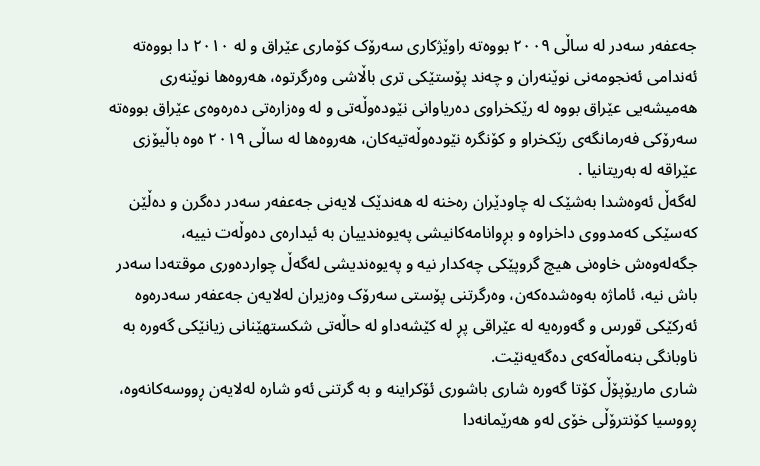جەعفەر سەدر لە ساڵی ٢٠٠٩ بووەتە راوێژکاری سەرۆک کۆماری عێراق و لە ٢٠١٠ دا بووەتە ئەندامی ئەنجومەنی نوێنەران و چەند پۆستێکی تری باڵاشی وەرگرتوە، ھەروەھا نوێنەری ھەمیشەیی عێراق بووە لە رێکخراوی دەریاوانی نێودەوڵەتی و لە وەزارەتی دەرەوەی عێراق بووەتە سەرۆکی فەرمانگەی رێکخراو و کۆنگرە نێودەوڵەتیەکان، ھەروەھا لە ساڵی ٢٠١٩ ەوە باڵیۆزی عێراقە لە بەریتانیا .
لەگەڵ ئەوەشدا بەشێک لە چاودێران رەخنە لە ھەندێک لایەنی جەعفەر سەدر دەگرن و دەڵێن کەسێکی کەمدووی داخراوە و بڕوانامەکانیشی پەیوەندییان بە ئیدارەی دەوڵەت نییە، جگەلەوەش خاوەنی ھیچ گروپێکی چەکدار نیە و پەیوەندیشی لەگەڵ چواردەوری موقتەدا سەدر باش نیە، ئاماژە بەوەشدەکەن، وەرگرتنی پۆستی سەرۆک وەزیران لەلایەن جەعفەر سەدرەوە ئەرکێکی قورس و گەورەیە لە عێراقی پڕ لە کێشەداو لە حاڵەتی شکستھێنانی زیانێکی گەورە بە ناوبانگی بنەماڵەکەی دەگەیەنێت.
شاری ماریۆپۆڵ کۆتا گەورە شاری باشوری ئۆکراینە و بە گرتنی ئەو شارە لەلایەن ڕووسەکانەوە، ڕووسیا کۆنترۆڵی خۆی لەو ھەرێمانەدا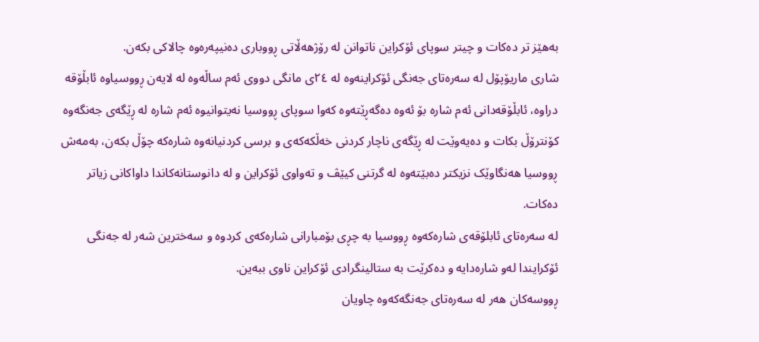بەھێز تر دەکات و چیتر سوپای ئۆکراین ناتوانن لە رۆژھەڵاتی ڕووباری دەنیپەرەوە چالاکی بکەن.
شاری ماریۆپۆل لە سەرەتای جەنگی ئۆکراینەوە لە ٢٤ی مانگی دووی ئەم ساڵەوە لە لایەن ڕووسیاوە ئابڵۆقە دراوە، ئابڵۆقەدانی ئەم شارە بۆ ئەوە دەگەڕێتەوە کەوا سوپای ڕووسیا نەیتوانیوە ئەم شارە لە ڕێگەی جەنگەوە کۆنترۆڵ بکات و دەیەوێت لە ڕێگەی ناچار کردنی خەڵکەکەی و برسی کردنیانەوە شارەکە چۆڵ بکەن، بەمەش ڕووسیا ھەنگاوێک نزیکتر دەبێتەوە لە گرتنی کیێڤ و تەواوی ئۆکراین و لە دانوستانەکاندا داواکانی زیاتر دەکات.
لە سەرەتای ئابلۆقەی شارەکەوە ڕووسیا بە چڕی بۆمبارانی شارەکەی کردوە و سەخترین شەر لە جەنگی ئۆکرایندا لەو شارەدایە و دەکرێت بە ستالینگرادی ئۆکراین ناوی ببەین.
ڕووسەکان ھەر لە سەرەتای جەنگەکەوە چاویان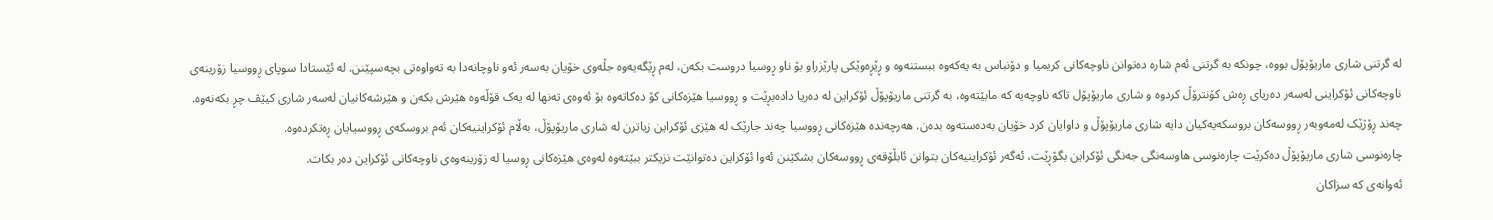لە گرتنی شاری ماریۆپۆل بووە، چونکە بە گرتنی ئەم شارە دەتوانن ناوچەکانی کریمیا و دۆنباس بە یەکەوە ببستنەوە و ڕێڕەوێکی پارێزراو بۆ ناو ڕوسیا دروست بکەن، لەم ڕێگەیەوە جڵەوی خۆیان بەسەر ئەو ناوچانەدا بە تەواوەتی بچەسپێنن. لە ئێستادا سوپای ڕووسیا زۆرینەی ناوچەکانی ئۆکراینی لەسەر دەریای ڕەش کۆنترۆڵ کردوە و شاری ماریۆپۆل تاکە ناوچەیە کە مابێتەوە، بە گرتنی ماریۆپۆڵ ئۆکراین لە دەریا دادەبڕێت و ڕووسیا ھێزەکانی کۆ دەکاتەوە بۆ ئەوەی تەنھا لە یەک قۆڵەوە ھێرش بکەن و ھێرشەکانیان لەسەر شاری کیێڤ چڕ بکەنەوە.
چەند ڕۆژێک لەمەوبەر ڕووسەکان بروسکەیەکیان دایە شاری ماریۆپۆڵ و داوایان کرد خۆیان بەدەستەوە بدەن. ھەرچەندە ھێزەکانی ڕووسیا چەند جارێک لە ھێزی ئۆکراین زیاترن لە شاری ماریۆپۆڵ، بەڵام ئۆکراینیەکان ئەم بروسکەی ڕووسیایان ڕەتکردەوە.
چارەنوسی شاری ماریۆپۆڵ دەکرێت چارەنوسی ھاوسەنگی جەنگی ئۆکراین بگۆڕێت، ئەگەر ئۆکراینیەکان بتوانن ئابڵۆقەی ڕووسەکان بشکێنن ئەوا ئۆکراین دەتوانێت نزیکتر ببێتەوە لەوەی ھێزەکانی ڕوسیا لە زۆرینەوەی ناوچەکانی ئۆکراین دەر بکات.
ئەوانەی کە سزاکان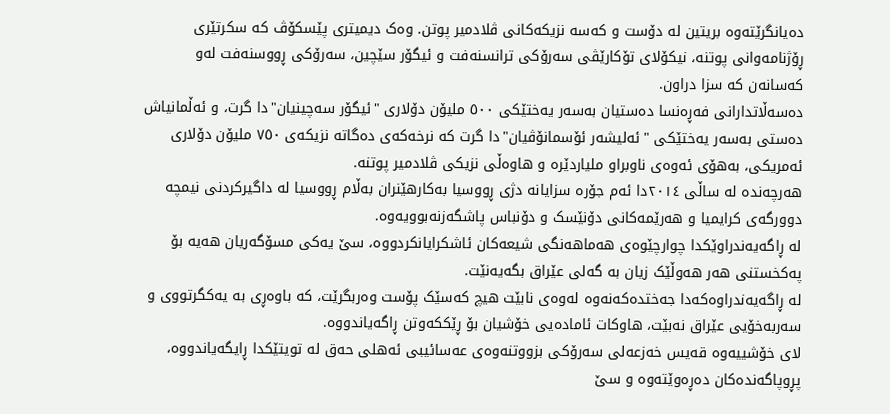دەیانگرێتەوە بریتین لە دۆست و کەسە نزیکەکانی ڤلادمیر پوتن. وەک دیمیتری پێسکۆڤ کە سکرتێری ڕۆژنامەوانی پوتنە، نیکۆلای تۆکارێڤی سەرۆکی ترانسنەفت و ئیگۆر سێچین، سەرۆکی ڕووسنەفت لەو کەسانەن کە سزا دراون.
دەسەڵاتدارانی فەڕەنسا دەستیان بەسەر یەختێکی ٥٠٠ ملیۆن دۆلاری "ئیگۆر سەچینیان"دا گرت، و ئەڵمانیاش دەستی بەسەر یەختێکی "ئەلیشەر ئۆسمانۆڤیان"دا گرت کە نرخەکەی دەگاتە نزیکەی ٧٥٠ ملیۆن دۆلاری ئەمریکی، بەهۆی ئەوەی ناوبراو ملیاردێرە و هاوەڵی نزیکی ڤلادمیر پوتنە.
ھەرچەندە لە ساڵی ٢٠١٤دا ئەم جۆرە سزایانە دژی ڕووسیا بەکارھێنران بەڵام ڕووسیا لە داگیرکردنی نیمچە دوورگەی کرایمیا و ھەرێمەکانی دۆنێسک و دۆنباس پاشگەزنەبوویەوە.
لە ڕاگەیەندراوێکدا چوارچێوەی ھەماھەنگی شیعەکان ئاشکرایانکردووە، سێ یەکی مسۆگەریان ھەیە بۆ پەکخستنی ھەر ھەوڵێک زیان بە گەلی عێراق بگەیەنێت.
لە ڕاگەیەندراوەکەدا جەختدەکەنەوە لەوەی نابێت ھیچ کەسێک پۆست وەربگرێت، کە باوەڕی بە یەکگرتووی و سەربەخۆیی عێراق نەبێت، ھاوکات ئامادەیی خۆشیان بۆ ڕێککەوتن ڕاگەیاندووە.
لای خۆشییەوە قەیس خەزعەلی سەرۆکی بزووتنەوەی عەسائیبی ئەھلی حەق لە تویتێکدا ڕایگەیاندووە، پڕوپاگەندەکان دەڕەوێتەوە و سێ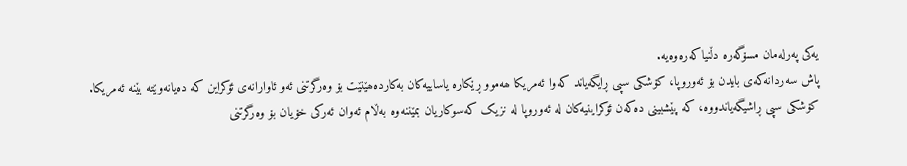یەکی پەرلەمان مسۆگەرە دڵنیاکەرەوەیە.
پاش سەردانەکەی بایدن بۆ ئەوروپا، کۆشکی سپی ڕایگەیاند کەوا ئەمریکا ھەموو ڕێکارە یاساییەکان بەکاردەھێنێت بۆ وەرگرتنی ئەو ئاوارانەی ئۆکراین کە دەیانەوێتە بێنە ئەمریکا.
کۆشکی سپی ڕاشیگەیاندووە، کە پێشبینی دەکەن ئۆکراینیەکان لە ئەوروپا لە نزیک کەسوکاریان بمێننەوە بەڵام ئەوان ئەرکی خۆیان بۆ وەرگرتنی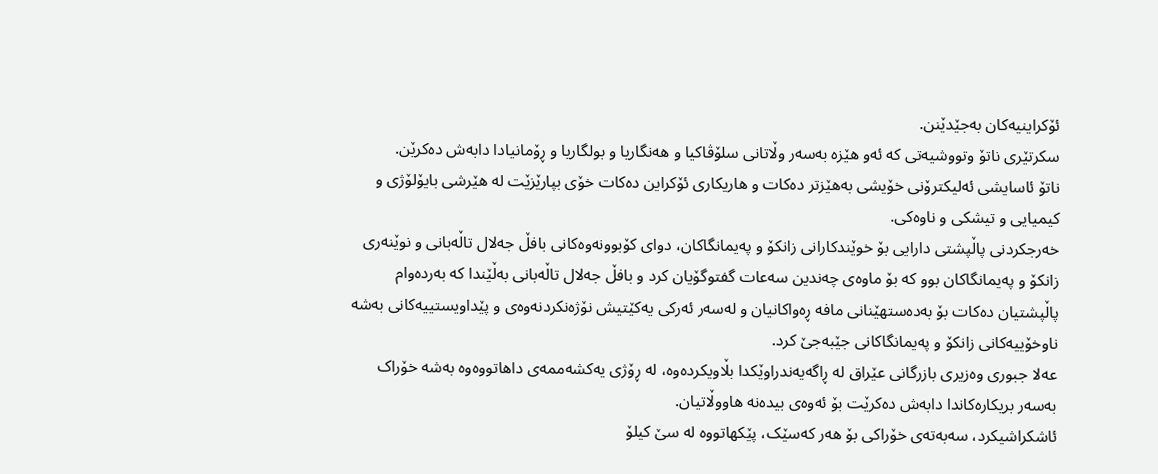ئۆکراینیەکان بەجێدێنن.
سکرتێری ناتۆ وتووشیەتی کە ئەو ھێزە بەسەر وڵاتانی سلۆڤاکیا و ھەنگاریا و بولگاریا و ڕۆمانیادا دابەش دەکرێن.
ناتۆ ئاسایشی ئەلیکترۆنی خۆیشی بەھێزتر دەکات و ھاریکاری ئۆکراین دەکات خۆی بپارێزێت لە ھێرشی بایۆلۆژی و کیمیایی و تیشکی و ناوەکی.
خەرجکردنی پاڵپشتی دارایی بۆ خوێندکارانی زانکۆ و پەیمانگاکان، دوای کۆبوونەوەکانی بافڵ جەلال تاڵەبانی و نوێنەری زانکۆ و پەیمانگاکان بوو کە بۆ ماوەی چەندین سەعات گفتوگۆیان کرد و بافڵ جەلال تاڵەبانی بەڵێندا کە بەردەوام پاڵپشتیان دەکات بۆ بەدەستھێنانی مافە ڕەواکانیان و لەسەر ئەرکی یەکێتیش نۆژەنکردنەوەی و پێداویستییەکانی بەشە ناوخۆییەکانی زانکۆ و پەیمانگاکانی جێبەجێ کرد.
عەلا جبوری وەزیری بازرگانی عێراق لە ڕاگەیەندراوێکدا بڵاویکردەوە، لە ڕۆژی یەکشەممەی داھاتووەوە بەشە خۆراک بەسەر بریکارەکاندا دابەش دەکرێت بۆ ئەوەی بیدەنە ھاووڵاتیان.
ئاشکراشیکرد، سەبەتەی خۆراکی بۆ ھەر کەسێک، پێکھاتووە لە سێ کیلۆ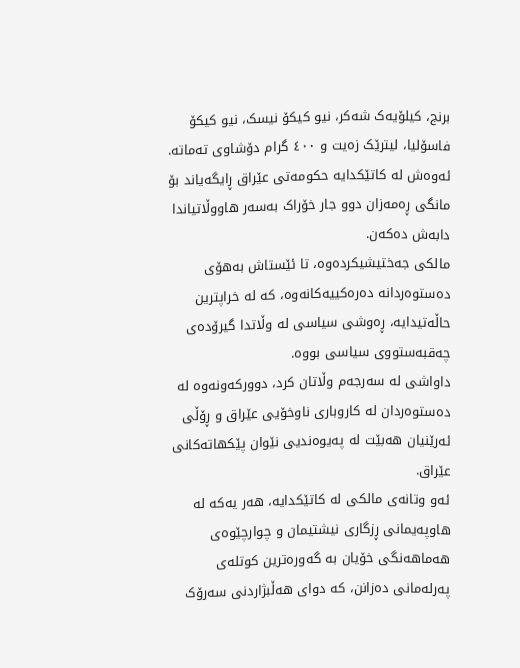برنج، کیلۆیەک شەکر، نیو کیکۆ نیسک، نیو کیکۆ فاسۆلیا، لیترێک زەیت و ٤٠٠ گرام دۆشاوی تەماتە.
ئەوەش لە کاتێکدایە حکومەتی عێراق ڕایگەیاند بۆ مانگی ڕەمەزان دوو جار خۆراک بەسەر ھاووڵاتیاندا دابەش دەکەن.
مالکی جەختیشیکردەوە، تا ئێستاش بەھۆی دەستوەردانە دەرەکییەکانەوە، کە لە خراپترین حاڵەتیدایە، ڕەوشی سیاسی لە وڵاتدا گیرۆدەی چەقبەستووی سیاسی بووە.
داواشی لە سەرجەم وڵاتان کرد، دوورکەونەوە لە دەستوەردان لە کاروباری ناوخۆیی عێراق و ڕۆڵی ئەرێنیان ھەبێت لە پەیوەندیی نێوان پێکھاتەکانی عێراق.
ئەو وتانەی مالکی لە کاتێکدایە، ھەر یەکە لە ھاوپەیمانی ڕزگاری نیشتیمان و چوارچێوەی ھەماھەنگی خۆیان بە گەورەترین کوتلەی پەرلەمانی دەزانن، کە دوای ھەڵبژاردنی سەرۆک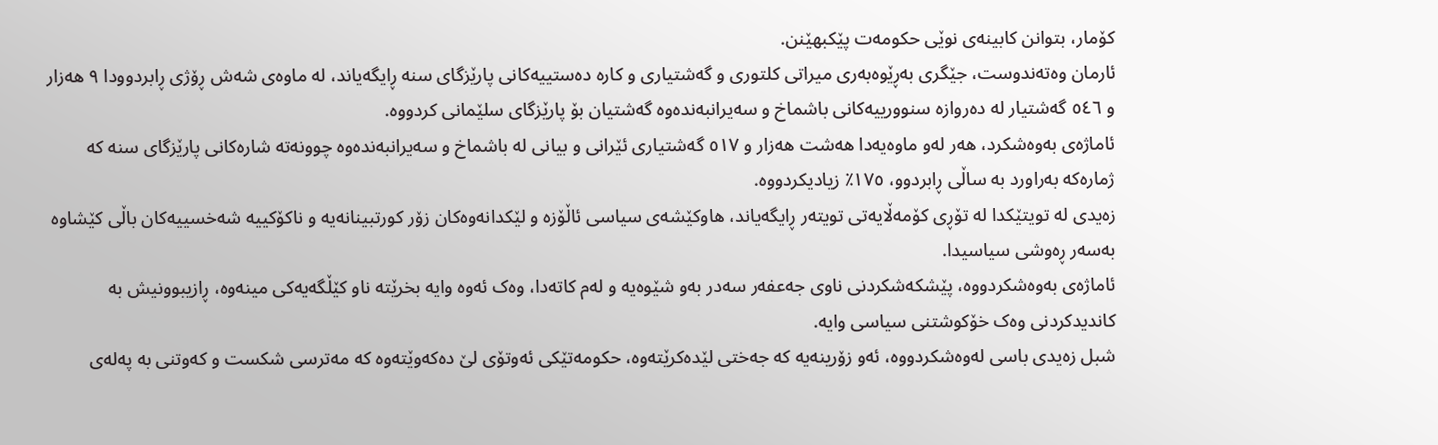کۆمار، بتوانن کابینەی نوێی حکومەت پێکبھێنن.
ئارمان وەتەندوست، جێگری بەڕێوەبەری میراتی کلتوری و گەشتیاری و کارە دەستییەکانی پارێزگای سنە ڕایگەیاند، لە ماوەی شەش ڕۆژی ڕابردوودا ٩ ھەزار و ٥٤٦ گەشتیار لە دەروازە سنوورییەکانی باشماخ و سەیرانبەندەوە گەشتیان بۆ پارێزگای سلێمانی کردووە.
ئاماژەی بەوەشکرد، ھەر لەو ماوەیەدا ھەشت ھەزار و ٥١٧ گەشتیاری ئێرانی و بیانی لە باشماخ و سەیرانبەندەوە چوونەتە شارەکانی پارێزگای سنە کە ژمارەکە بەراورد بە ساڵی ڕابردوو، ١٧٥٪ زیادیکردووە.
زەیدی لە تویتێکدا لە تۆڕی کۆمەڵایەتی تویتەر ڕایگەیاند، ھاوکێشەی سیاسی ئاڵۆزە و لێکدانەوەکان زۆر کورتبینانەیە و ناکۆکییە شەخسییەکان باڵی کێشاوە بەسەر ڕەوشی سیاسیدا.
ئاماژەی بەوەشکردووە، پێشکەشکردنی ناوی جەعفەر سەدر بەو شێوەیە و لەم کاتەدا، وەک ئەوە وایە بخرێتە ناو کێڵگەیەکی مینەوە، ڕازیبوونیش بە کاندیدکردنی وەک خۆکوشتنی سیاسی وایە.
شبل زەیدی باسی لەوەشکردووە، ئەو زۆرینەیە کە جەختی لێدەکرێتەوە، حکومەتێکی ئەوتۆی لێ دەکەوێتەوە کە مەترسی شکست و کەوتنی بە پەلەی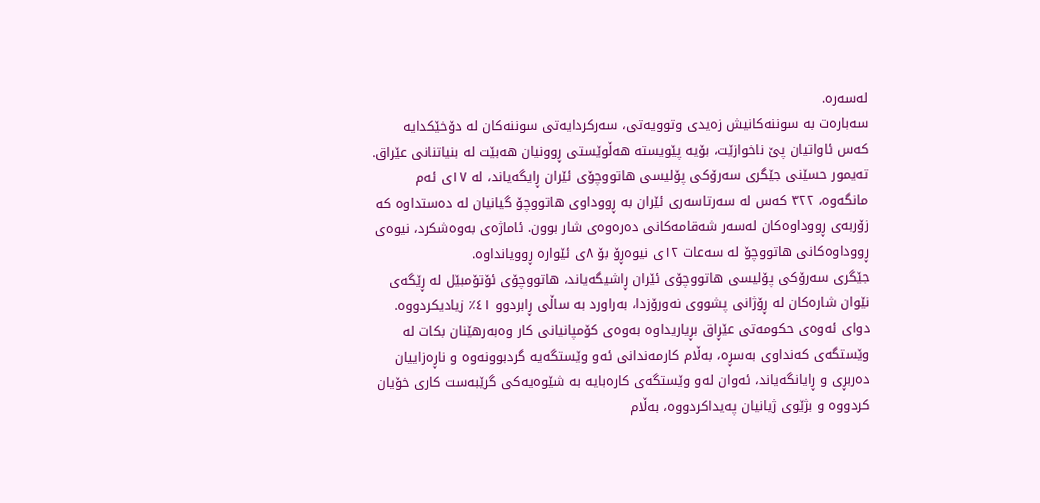لەسەرە.
سەبارەت بە سوننەکانیش زەیدی وتوویەتی، سەرکردایەتی سوننەکان لە دۆخێکدایە کەس ئاواتیان پێ ناخوازێت، بۆیە پێویستە ھەڵوێستی ڕوونیان ھەبێت لە بنیاتنانی عێراق.
تەیمور حسێنی جێگری سەرۆکی پۆلیسی ھاتووچۆی ئێران ڕایگەیاند، لە ١٧ی ئەم مانگەوە، ٣٢٢ کەس لە سەرتاسەری ئێران بە ڕووداوی ھاتووچۆ گیانیان لە دەستداوە کە زۆربەی ڕووداوەکان لەسەر شەقامەکانی دەرەوەی شار بوون. ئاماژەی بەوەشکرد، نیوەی ڕووداوەکانی ھاتووچۆ لە سەعات ١٢ی نیوەڕۆ بۆ ٨ی ئێوارە ڕوویانداوە.
جێگری سەرۆکی پۆلیسی ھاتووچۆی ئێران ڕاشیگەیاند، ھاتووچۆی ئۆتۆمبێل لە ڕێگەی نێوان شارەکان لە ڕۆژانی پشووی نەورۆزدا، بەراورد بە ساڵی ڕابردوو ٤١٪ زیادیکردووە.
دوای ئەوەی حکومەتی عێڕاق بڕیاریداوە بەوەی کۆمپانیانی کار وەبەرھێنان بکات لە وێستگەی کەنداوی بەسڕە، بەڵام کارمەندانی ئەو وێستگەیە گردبوونەوە و ناڕەزاییان دەربڕی و ڕایانگەیاند، ئەوان لەو وێستگەی کارەبایە بە شێوەیەکی گرێبەست کاری خۆیان کردووە و بژێوی ژیانیان پەیداکردووە، بەڵام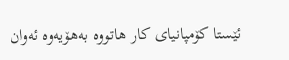ئێستا کۆمپانیای کار ھاتووە بەھۆیەوە ئەوان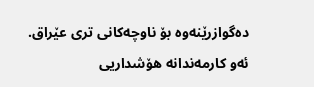دەگوازرێنەوە بۆ ناوچەکانی تری عێراق.
ئەو کارمەندانە ھۆشداریی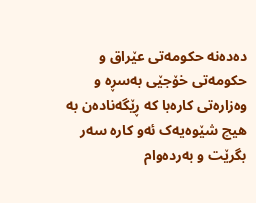دەدەنە حکومەتی عێراق و حکومەتی خۆجێی بەسڕە و وەزارەتی کارەبا کە ڕێگەنادەن بە ھیچ شێوەیەک ئەو کارە سەر بگرێت و بەردەوام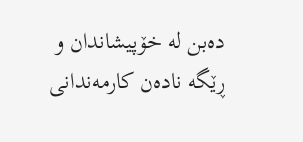دەبن لە خۆپیشاندان و ڕێگە نادەن کارمەندانی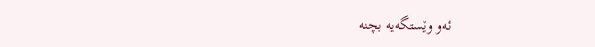ئەو وێستگەیە بچنە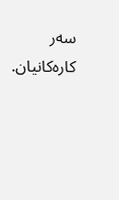سەر کارەکانیان.